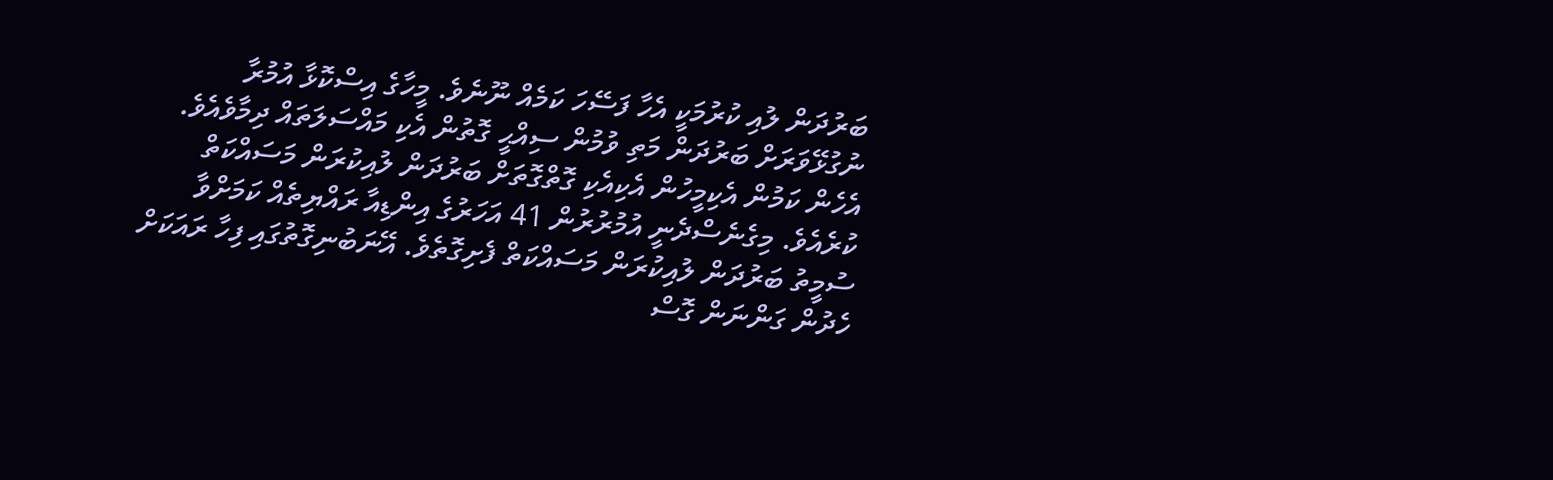ބަރުދަން ލުއި ކުރުމަކީ އެހާ ފަސޭހަ ކަމެއް ނޫނެވެ. މީހާގެ އިސްކޮޅާ އުމުރާ ނުގުޅޭވަރަށް ބަރުދަން މަތި ވުމުން ސިއްޙީ ގޮތުން އެކި މައްސަލަތައް ދިމާވެއެވެ. އެހެން ކަމުން އެކިމީހުން އެކިއެކި ގޮތްގޮތަށް ބަރުދަން ލުއިކުރަން މަސައްކަތް ކުރެއެވެ. މިގެނެސްދެނީ އުމުރުރުން 41 އަހަރުގެ އިންޑިއާ ރައްޔިތެއް ކަމަށްވާ ސުމީތު ބަރުދަން ލުއިކުރަން މަސައްކަތް ފެށިގޮތެވެ. އޭނަބުނިގޮތުގައި ފިހާ ރައަކަށް ހެދުން ގަންނަން ގޮސް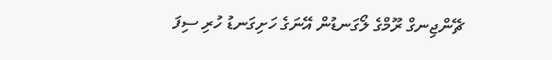ޗޭންޖިނގް ރޫމްގެ ލޯގަނޑުން އޭނަގެ ހަށިގަނޑު ހުރި ސިފަ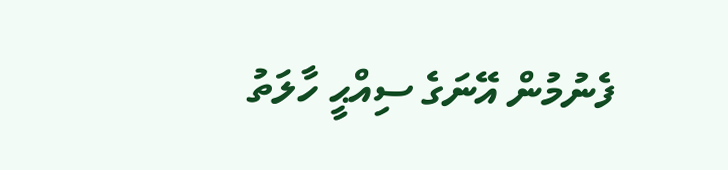ފެނުމުން އޭނަގެ ސިއްޙީ ހާލަތު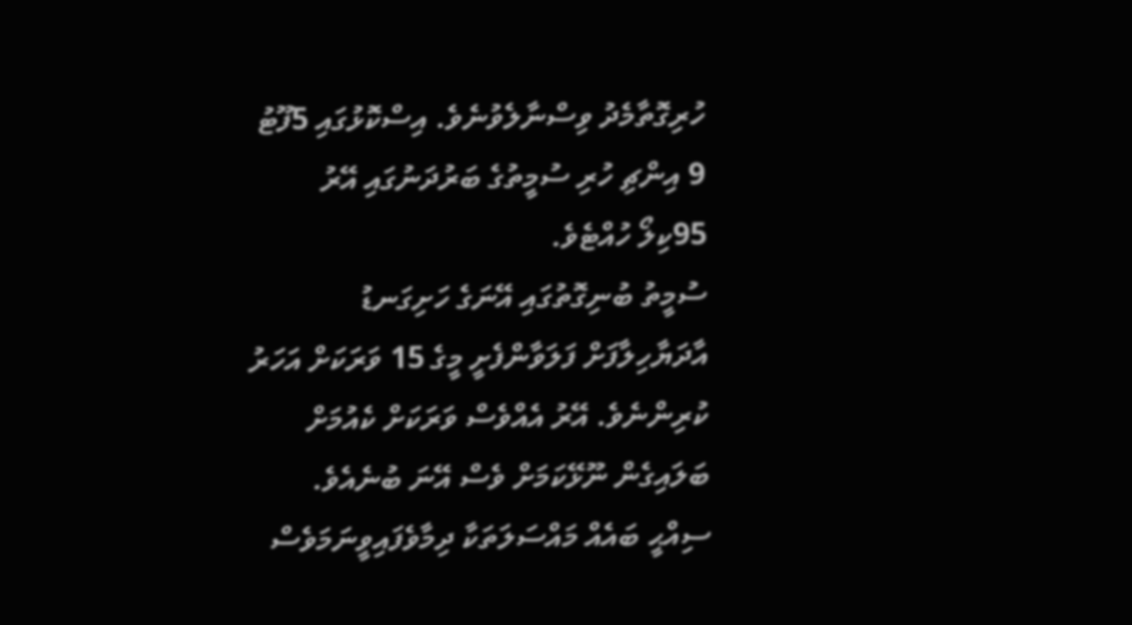ހުރިގޮތާމެދު ވިސްނާލެވުނެވެ. އިސްކޮޅުގައި 5ފޫޓު 9 އިންޗި ހުރި ސުމީތުގެ ބަރުދަނުގައި އޭރު 95ކިލޯ ހުއްޓެވެ.
ސުމީތު ބުނިގޮތުގައި އޭނަގެ ހަށިގަނޑު އާދަޔާހިލާފަށް ފަލަވާންފެށީ މީގެ 15 ވަރަކަށް އަހަރު ކުރިންނެވެ. އޭރު އެއްވެސް ވަރަކަށް ކެއުމަށް ބަލައިގެން ނޫޅޭކަމަށް ވެސް އޭނަ ބުނެއެވެ.
ސިއްޙީ ބައެއް މައްސަލަތަކާ ދިމާވެފައިވީނަމަވެސް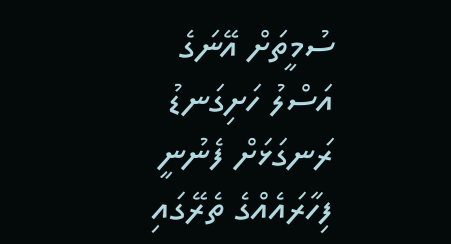ސުމީތަށް އޭނަގެ އަސްލު ހަށިގަނޑު ރަނގަޅަށް ފެނުނީ ފިހާރައެއްގެ ތެރޭގައި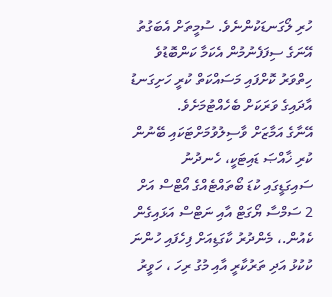ހުރި ލޯގަނޑަކުންނެވެ. ސުމީތަށް އެބަގުތު އޭނަގެ ސިފަފެނުމުން އެކަމާ ކަންބޮޑުވެ ހިތްވަރު ކޮށްފައި މަސައްކަތް ކުރީ ހަށިގަނޑު އާދައިގެ ވަރަކަށް ބެހެއްޓުމަށެވެ.
އޭނާގެ އަމާޒަށް ވާސިލުވުމަށްޓަކައި ބޭނުން ކުރި ޚާއްޞަ ޑައިޓަކީ، ހެނދުނު ސައިގަޑީގައި ކުޑަ ބޯތައްޓެއްގެ އޯޓްސް އަށް 2 ސަމްސާ ޔޯގަޓް އާއި ނަޓްސް އަޅައިގެން ކެއުން.، މެންދުރު ކާގަޑިއަށް ފިހެފައި ހުންނަ ކުކުޅު އަދި ތަރުކާރީ އާއި މުގު ރިހަ ، ހަވީރު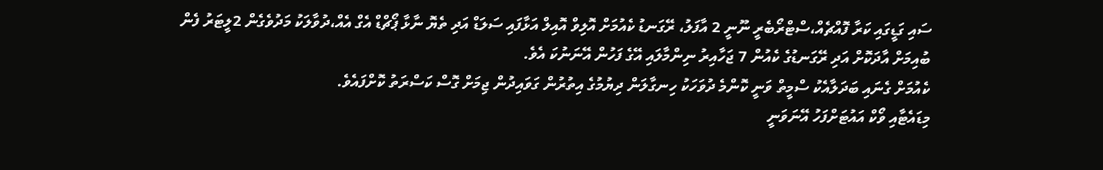ސައި ގަޑީގައި ކަރާ ފޮއްޗެއް،ސްޓްރޯބެރީ ނޫނީ 2 އާފަލު، ރޭގަނޑު ކެއުމަށް އޮލިވް އޮއިލް އަޅާފައި ސަލަޑް އަދި ތެޔޮ ނާޅާ ޕޯޗްޑް އެގް އެއް،ދުވާލަކު މަދުވެގެން 2ލީޓަރު ފެން ބުއިމަށް އާދަކޮށް އަދި ރޭގަނޑުގެ ކެއުން 7 ޖަހާއިރު ނިންމާލައި އޭގެ ފަހުން އޭނަނުކަ އެވެ.
ކެއުމަށް ގެނައި ބަދަލާއެކު ސްމީތް ވަނީ ކޮންމެ ދުވަހަކު ހިނގާލަން ދިޔުމުގެ އިތުރުން ގަވައިދުން ޖިމަށް ގޮސް ކަސްރަތު ކޮށްފައެވެ.
މިޑައެޓާއި ވޯކް އައުޓަށްފަހު އޭނަވަނީ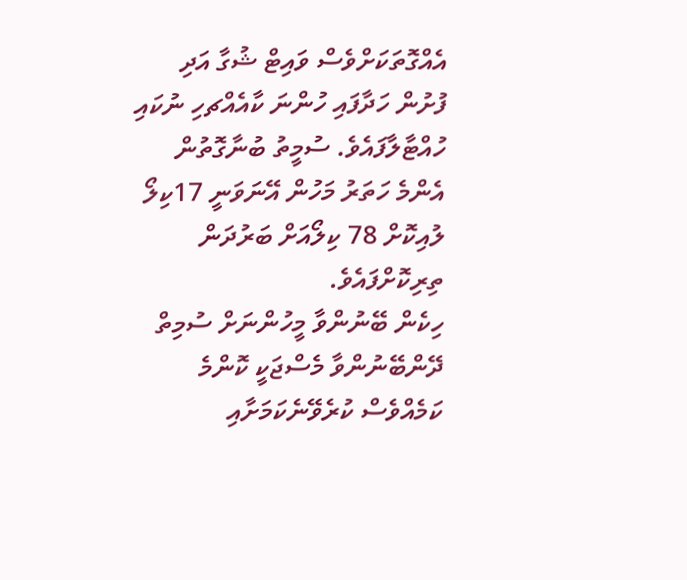އެއްގޮތަކަށްވެސް ވައިޓް ޝުގާ އަދި ފުށުން ހަދާފައި ހުންނަ ކާއެއްޗހި ނުކައި ހުއްޓާލާފައެވެ. ސުމީތު ބުނާގޮތުން އެންމެ ހަތަރު މަހުން އޭނަވަނީ 17ކިލޯ ލުއިކޮށް 78 ކިލޯއަށް ބަރުދަން ތިރިކޮށްފައެވެ.
ހިކެން ބޭނުންވާ މީހުންނަށް ސުމިތް ދޭންބޭނުންވާ މެސްޖަކީ ކޮންމެ ކަމެއްވެސް ކުރެވޭނެކަމަށާއި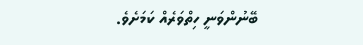ބޭނުންވަނީ ހިތްވަރެއް ކަމަށެވެ.